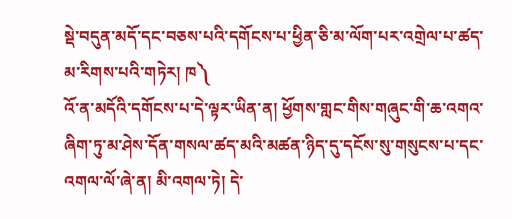སྡེ་བདུན་མདོ་དང་བཅས་པའི་དགོངས་པ་ཕྱིན་ཅི་མ་ལོག་པར་འགྲེལ་པ་ཚད་མ་རིགས་པའི་གཏེར། ཁ༽
འོ་ན་མདོའི་དགོངས་པ་དེ་ལྟར་ཡིན་ན། ཕྱོགས་གླང་གིས་གཞུང་གི་ཆ་འགའ་ཞིག་ཏུ་མ་ཤེས་དོན་གསལ་ཚད་མའི་མཚན་ཉིད་དུ་དངོས་སུ་གསུངས་པ་དང་འགལ་ལོ་ཞེ་ན། མི་འགལ་ཏེ། དེ་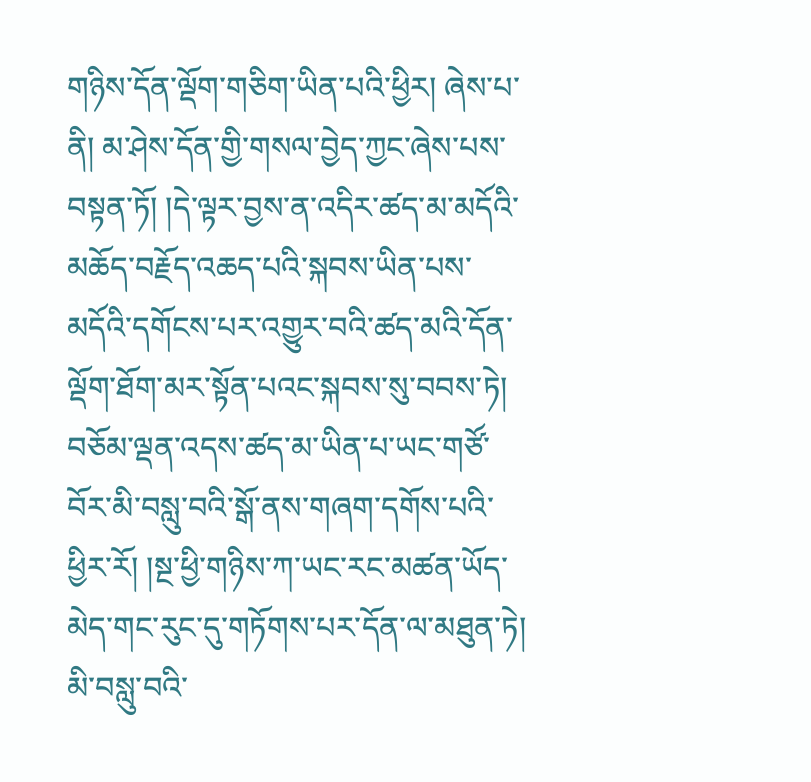གཉིས་དོན་ལྡོག་གཅིག་ཡིན་པའི་ཕྱིར། ཞེས་པ་ནི། མ་ཤེས་དོན་གྱི་གསལ་བྱེད་ཀྱང་ཞེས་པས་བསྟན་ཏོ། །དེ་ལྟར་བྱས་ན་འདིར་ཚད་མ་མདོའི་མཆོད་བརྗོད་འཆད་པའི་སྐབས་ཡིན་པས་མདོའི་དགོངས་པར་འགྱུར་བའི་ཚད་མའི་དོན་ལྡོག་ཐོག་མར་སྟོན་པའང་སྐབས་སུ་བབས་ཏེ། བཅོམ་ལྡན་འདས་ཚད་མ་ཡིན་པ་ཡང་གཙོ་བོར་མི་བསླུ་བའི་སྒོ་ནས་གཞག་དགོས་པའི་ཕྱིར་རོ། །སྔ་ཕྱི་གཉིས་ཀ་ཡང་རང་མཚན་ཡོད་མེད་གང་རུང་དུ་གཏོགས་པར་དོན་ལ་མཐུན་ཏེ། མི་བསླུ་བའི་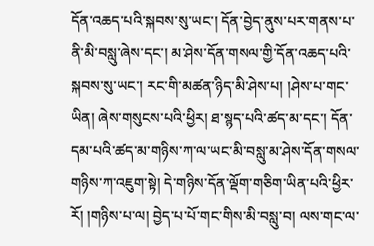དོན་འཆད་པའི་སྐབས་སུ་ཡང་། དོན་བྱེད་ནུས་པར་གནས་པ་ནི་མི་བསླུ་ཞེས་དང་། མ་ཤེས་དོན་གསལ་གྱི་དོན་འཆད་པའི་སྐབས་སུ་ཡང་། རང་གི་མཚན་ཉིད་མི་ཤེས་པ། །ཤེས་པ་གང་ཡིན། ཞེས་གསུངས་པའི་ཕྱིར། ཐ་སྙད་པའི་ཚད་མ་དང་། དོན་དམ་པའི་ཚད་མ་གཉིས་ཀ་ལ་ཡང་མི་བསླུ་མ་ཤེས་དོན་གསལ་གཉིས་ཀ་འཇུག་སྟེ། དེ་གཉིས་དོན་ལྡོག་གཅིག་ཡིན་པའི་ཕྱིར་རོ། །གཉིས་པ་ལ། བྱེད་པ་པོ་གང་གིས་མི་བསླུ་བ། ལས་གང་ལ་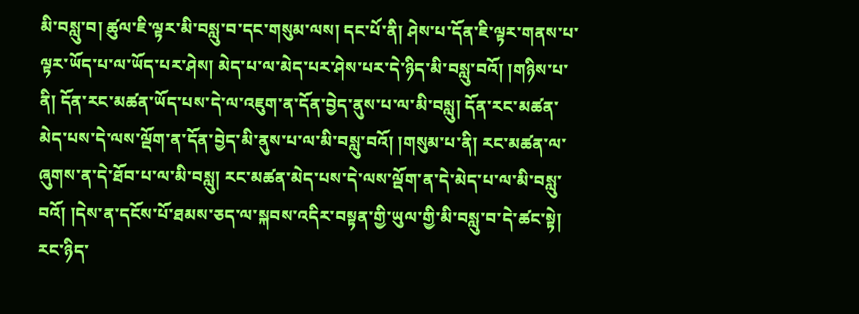མི་བསླུ་བ། ཚུལ་ཇི་ལྟར་མི་བསླུ་བ་དང་གསུམ་ལས། དང་པོ་ནི། ཤེས་པ་དོན་ཇི་ལྟར་གནས་པ་ལྟར་ཡོད་པ་ལ་ཡོད་པར་ཤེས། མེད་པ་ལ་མེད་པར་ཤེས་པར་དེ་ཉིད་མི་བསླུ་བའོ། །གཉིས་པ་ནི། དོན་རང་མཚན་ཡོད་པས་དེ་ལ་འཇུག་ན་དོན་བྱེད་ནུས་པ་ལ་མི་བསླུ། དོན་རང་མཚན་མེད་པས་དེ་ལས་ལྡོག་ན་དོན་བྱེད་མི་ནུས་པ་ལ་མི་བསླུ་བའོ། །གསུམ་པ་ནི། རང་མཚན་ལ་ཞུགས་ན་དེ་ཐོབ་པ་ལ་མི་བསླུ། རང་མཚན་མེད་པས་དེ་ལས་ལྡོག་ན་དེ་མེད་པ་ལ་མི་བསླུ་བའོ། །དེས་ན་དངོས་པོ་ཐམས་ཅད་ལ་སྐབས་འདིར་བསྟན་གྱི་ཡུལ་གྱི་མི་བསླུ་བ་དེ་ཚང་སྟེ། རང་ཉིད་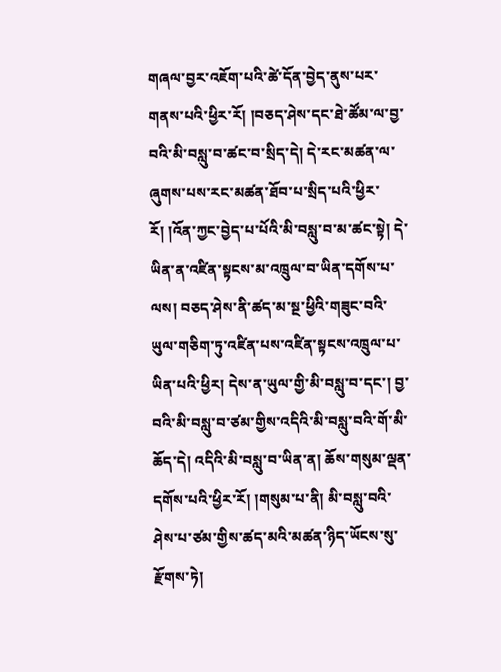གཞལ་བྱར་འཇོག་པའི་ཚེ་དོན་བྱེད་ནུས་པར་གནས་པའི་ཕྱིར་རོ། །བཅད་ཤེས་དང་ཐེ་ཚོམ་ལ་བྱ་བའི་མི་བསླུ་བ་ཚང་བ་སྲིད་དེ། དེ་རང་མཚན་ལ་ཞུགས་པས་རང་མཚན་ཐོབ་པ་སྲིད་པའི་ཕྱིར་རོ། །འོན་ཀྱང་བྱེད་པ་པོའི་མི་བསླུ་བ་མ་ཚང་སྟེ། དེ་ཡིན་ན་འཛིན་སྟངས་མ་འཁྲུལ་བ་ཡིན་དགོས་པ་ལས། བཅད་ཤེས་ནི་ཚད་མ་སྔ་ཕྱིའི་གཟུང་བའི་ཡུལ་གཅིག་ཏུ་འཛིན་པས་འཛིན་སྟངས་འཁྲུལ་པ་ཡིན་པའི་ཕྱིར། དེས་ན་ཡུལ་གྱི་མི་བསླུ་བ་དང་། བྱ་བའི་མི་བསླུ་བ་ཙམ་གྱིས་འདིའི་མི་བསླུ་བའི་གོ་མི་ཆོད་དེ། འདིའི་མི་བསླུ་བ་ཡིན་ན། ཆོས་གསུམ་ལྡན་དགོས་པའི་ཕྱིར་རོ། །གསུམ་པ་ནི། མི་བསླུ་བའི་ཤེས་པ་ཙམ་གྱིས་ཚད་མའི་མཚན་ཉིད་ཡོངས་སུ་རྫོགས་ཏེ།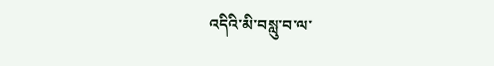འདིའི་མི་བསླུ་བ་ལ་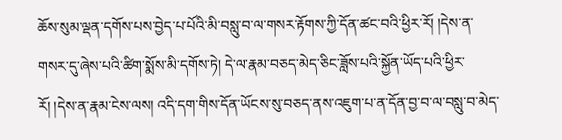ཆོས་སུམ་ལྡན་དགོས་པས་བྱེད་པ་པོའི་མི་བསླུ་བ་ལ་གསར་རྟོགས་ཀྱི་དོན་ཚང་བའི་ཕྱིར་རོ། །དེས་ན་གསར་དུ་ཞེས་པའི་ཚིག་སྨོས་མི་དགོས་ཏེ། དེ་ལ་རྣམ་བཅད་མེད་ཅིང་ཟློས་པའི་སྐྱོན་ཡོད་པའི་ཕྱིར་རོ། །དེས་ན་རྣམ་ངེས་ལས། འདི་དག་གིས་དོན་ཡོངས་སུ་བཅད་ནས་འཇུག་པ་ན་དོན་བྱ་བ་ལ་བསླུ་བ་མེད་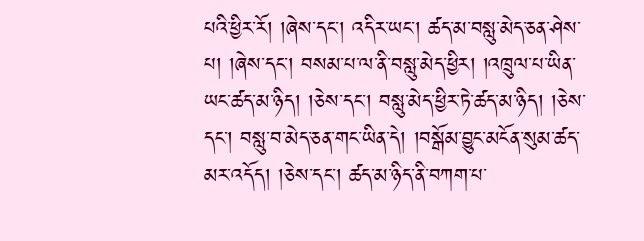པའི་ཕྱིར་རོ། །ཞེས་དང་། འདིར་ཡང་། ཚད་མ་བསླུ་མེད་ཅན་ཤེས་པ། །ཞེས་དང་། བསམ་པ་ལ་ནི་བསླུ་མེད་ཕྱིར། །འཁྲུལ་པ་ཡིན་ཡང་ཚད་མ་ཉིད། །ཅེས་དང་། བསླུ་མེད་ཕྱིར་ཏེ་ཚད་མ་ཉིད། །ཅེས་དང་། བསླུ་བ་མེད་ཅན་གང་ཡིན་དེ། །བསྒོམ་བྱུང་མངོན་སུམ་ཚད་མར་འདོད། །ཅེས་དང་། ཚད་མ་ཉིད་ནི་བཀག་པ་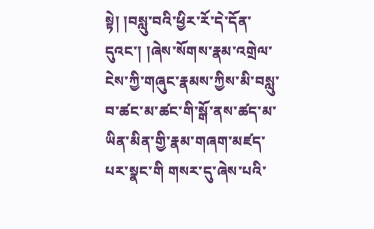སྟེ། །བསླུ་བའི་ཕྱིར་རོ་དེ་དོན་དུའང་། །ཞེས་སོགས་རྣམ་འགྲེལ་ངེས་ཀྱི་གཞུང་རྣམས་ཀྱིས་མི་བསླུ་བ་ཚང་མ་ཚང་གི་སྒོ་ནས་ཚད་མ་ཡིན་མིན་གྱི་རྣམ་གཞག་མཛད་པར་སྣང་གི གསར་དུ་ཞེས་པའི་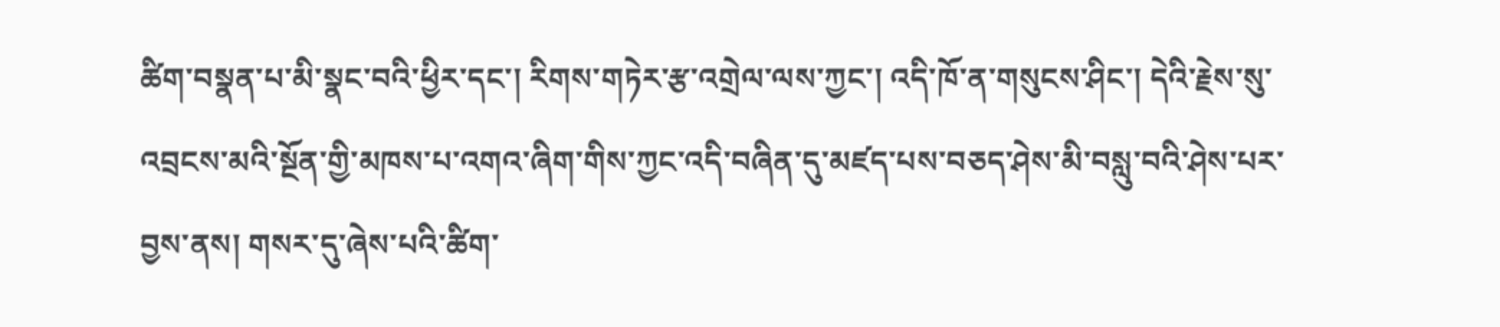ཚིག་བསྣན་པ་མི་སྣང་བའི་ཕྱིར་དང་། རིགས་གཏེར་རྩ་འགྲེལ་ལས་ཀྱང་། འདི་ཁོ་ན་གསུངས་ཤིང་། དེའི་རྗེས་སུ་འབྲངས་མའི་སྔོན་གྱི་མཁས་པ་འགའ་ཞིག་གིས་ཀྱང་འདི་བཞིན་དུ་མཛད་པས་བཅད་ཤེས་མི་བསླུ་བའི་ཤེས་པར་བྱས་ནས། གསར་དུ་ཞེས་པའི་ཚིག་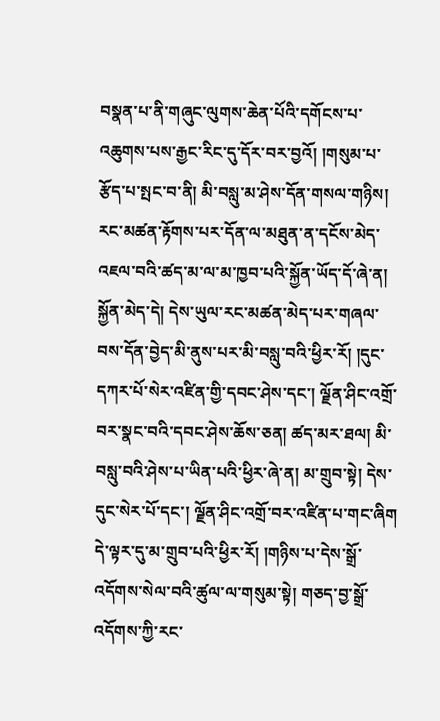བསྣན་པ་ནི་གཞུང་ལུགས་ཆེན་པོའི་དགོངས་པ་འཆུགས་པས་རྒྱང་རིང་དུ་དོར་བར་བྱའོ། །གསུམ་པ་རྩོད་པ་སྤང་བ་ནི། མི་བསླུ་མ་ཤེས་དོན་གསལ་གཉིས། རང་མཚན་རྟོགས་པར་དོན་ལ་མཐུན་ན་དངོས་མེད་འཇལ་བའི་ཚད་མ་ལ་མ་ཁྱབ་པའི་སྐྱོན་ཡོད་དོ་ཞེ་ན། སྐྱོན་མེད་དེ། དེས་ཡུལ་རང་མཚན་མེད་པར་གཞལ་བས་དོན་བྱེད་མི་ནུས་པར་མི་བསླུ་བའི་ཕྱིར་རོ། །དུང་དཀར་པོ་སེར་འཛིན་གྱི་དབང་ཤེས་དང་། ལྗོན་ཤིང་འགྲོ་བར་སྣང་བའི་དབང་ཤེས་ཆོས་ཅན། ཚད་མར་ཐལ། མི་བསླུ་བའི་ཤེས་པ་ཡིན་པའི་ཕྱིར་ཞེ་ན། མ་གྲུབ་སྟེ། དེས་དུང་སེར་པོ་དང་། ལྗོན་ཤིང་འགྲོ་བར་འཛིན་པ་གང་ཞིག དེ་ལྟར་དུ་མ་གྲུབ་པའི་ཕྱིར་རོ། །གཉིས་པ་དེས་སྒྲོ་འདོགས་སེལ་བའི་ཚུལ་ལ་གསུམ་སྟེ། གཅད་བྱ་སྒྲོ་འདོགས་ཀྱི་རང་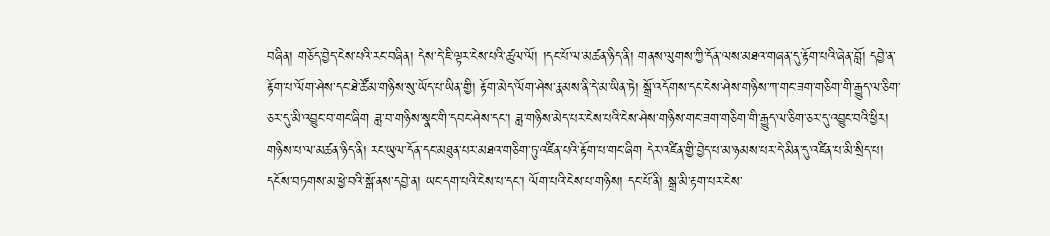བཞིན། གཅོད་བྱེད་ངེས་པའི་རང་བཞིན། དེས་དེ་ཇི་ལྟར་ངེས་པའི་ཚུལ་ལོ། །དང་པོ་ལ་མཚན་ཉིད་ནི། གནས་ལུགས་ཀྱི་དོན་ལས་མཐའ་གཞན་དུ་རྟོག་པའི་ཞེན་བློ། དབྱེ་ན་རྟོག་པ་ལོག་ཤེས་དང་ཐེ་ཚོམ་གཉིས་སུ་ཡོད་པ་ཡིན་གྱི། རྟོག་མེད་ལོག་ཤེས་རྣམས་ནི་དེ་མ་ཡིན་ཏེ། སྒྲོ་འདོགས་དང་ངེས་ཤེས་གཉིས་ཀ་གང་ཟག་གཅིག་གི་རྒྱུད་ལ་ཅིག་ཅར་དུ་མི་འབྱུང་བ་གང་ཞིག ཟླ་བ་གཉིས་སྣང་གི་དབང་ཤེས་དང་། ཟླ་གཉིས་མེད་པར་ངེས་པའི་ངེས་ཤེས་གཉིས་གང་ཟག་གཅིག་གི་རྒྱུད་ལ་ཅིག་ཅར་དུ་འབྱུང་བའི་ཕྱིར། གཉིས་པ་ལ་མཚན་ཉིད་ནི། རང་ཡུལ་དོན་དང་མཐུན་པར་མཐའ་གཅིག་ཏུ་འཛིན་པའི་རྟོག་པ་གང་ཞིག དེར་འཛིན་གྱི་བྱེད་པ་མ་ཉམས་པར་དེ་མིན་དུ་འཛིན་པ་མི་སྲིད་པ། དངོས་བཏགས་མ་ཕྱེ་བའི་སྒོ་ནས་དབྱེ་ན། ཡང་དག་པའི་ངེས་པ་དང་། ལོག་པའི་ངེས་པ་གཉིས། དང་པོ་ནི། སྒྲ་མི་རྟག་པར་ངེས་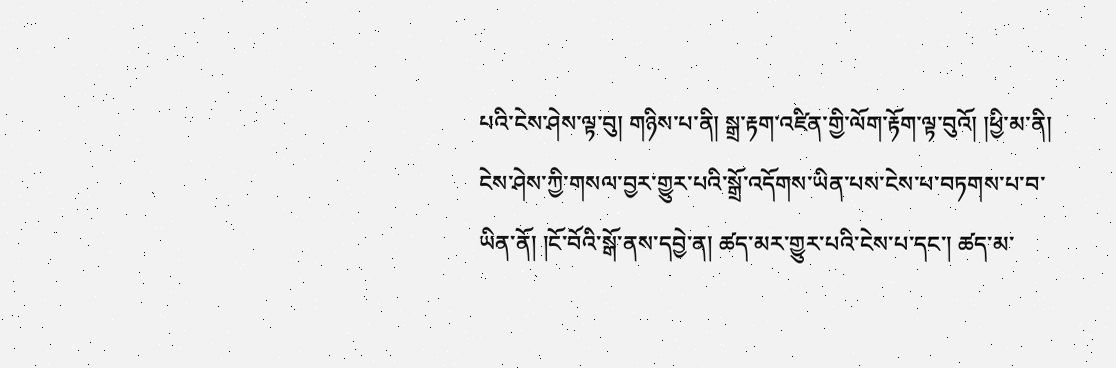པའི་ངེས་ཤེས་ལྟ་བུ། གཉིས་པ་ནི། སྒྲ་རྟག་འཛིན་གྱི་ལོག་རྟོག་ལྟ་བུའོ། །ཕྱི་མ་ནི། ངེས་ཤེས་ཀྱི་གསལ་བྱར་གྱུར་པའི་སྒྲོ་འདོགས་ཡིན་པས་ངེས་པ་བཏགས་པ་བ་ཡིན་ནོ། །ངོ་བོའི་སྒོ་ནས་དབྱེ་ན། ཚད་མར་གྱུར་པའི་ངེས་པ་དང་། ཚད་མ་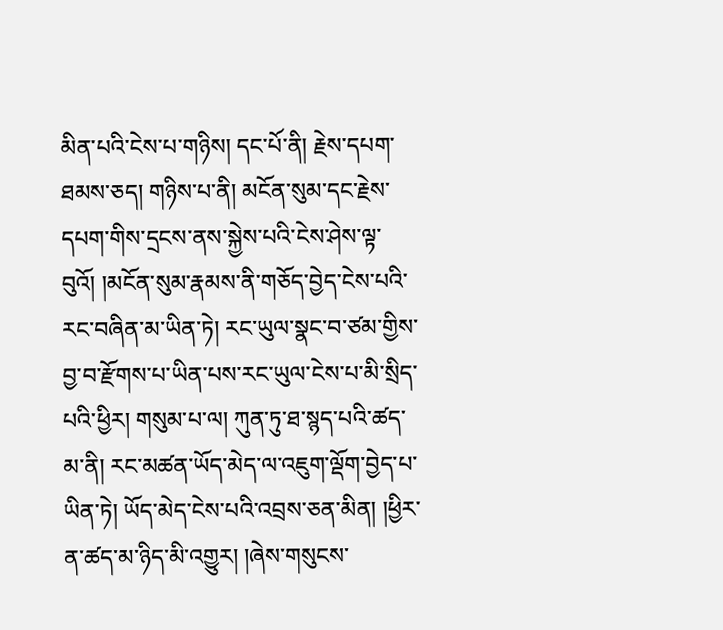མིན་པའི་ངེས་པ་གཉིས། དང་པོ་ནི། རྗེས་དཔག་ཐམས་ཅད། གཉིས་པ་ནི། མངོན་སུམ་དང་རྗེས་དཔག་གིས་དྲངས་ནས་སྐྱེས་པའི་ངེས་ཤེས་ལྟ་བུའོ། །མངོན་སུམ་རྣམས་ནི་གཅོད་བྱེད་ངེས་པའི་རང་བཞིན་མ་ཡིན་ཏེ། རང་ཡུལ་སྣང་བ་ཙམ་གྱིས་བྱ་བ་རྫོགས་པ་ཡིན་པས་རང་ཡུལ་ངེས་པ་མི་སྲིད་པའི་ཕྱིར། གསུམ་པ་ལ། ཀུན་ཏུ་ཐ་སྙད་པའི་ཚད་མ་ནི། རང་མཚན་ཡོད་མེད་ལ་འཇུག་ལྡོག་བྱེད་པ་ཡིན་ཏེ། ཡོད་མེད་ངེས་པའི་འབྲས་ཅན་མིན། །ཕྱིར་ན་ཚད་མ་ཉིད་མི་འགྱུར། །ཞེས་གསུངས་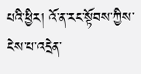པའི་ཕྱིར། འོ་ན་རང་སྟོབས་ཀྱིས་ངེས་པ་འདྲེན་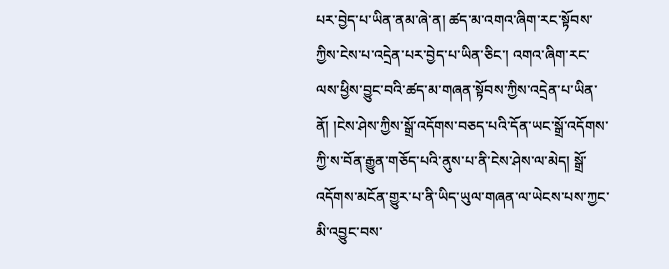པར་བྱེད་པ་ཡིན་ནམ་ཞེ་ན། ཚད་མ་འགའ་ཞིག་རང་སྟོབས་ཀྱིས་ངེས་པ་འདྲེན་པར་བྱེད་པ་ཡིན་ཅིང་། འགའ་ཞིག་རང་ལས་ཕྱིས་བྱུང་བའི་ཚད་མ་གཞན་སྟོབས་ཀྱིས་འདྲེན་པ་ཡིན་ནོ། །ངེས་ཤེས་ཀྱིས་སྒྲོ་འདོགས་བཅད་པའི་དོན་ཡང་སྒྲོ་འདོགས་ཀྱི་ས་བོན་རྒྱུན་གཅོད་པའི་ནུས་པ་ནི་ངེས་ཤེས་ལ་མེད། སྒྲོ་འདོགས་མངོན་གྱུར་པ་ནི་ཡིད་ཡུལ་གཞན་ལ་ཡེངས་པས་ཀྱང་མི་འབྱུང་བས་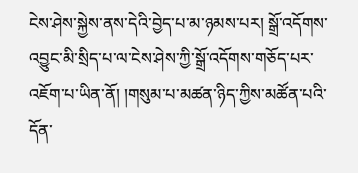ངེས་ཤེས་སྐྱེས་ནས་དེའི་བྱེད་པ་མ་ཉམས་པར། སྒྲོ་འདོགས་འབྱུང་མི་སྲིད་པ་ལ་ངེས་ཤེས་ཀྱི་སྒྲོ་འདོགས་གཅོད་པར་འཇོག་པ་ཡིན་ནོ། །གསུམ་པ་མཚན་ཉིད་ཀྱིས་མཚོན་པའི་དོན་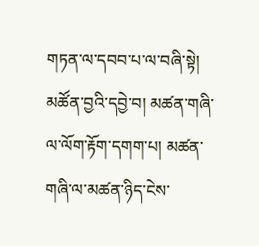གཏན་ལ་དབབ་པ་ལ་བཞི་སྟེ། མཚོན་བྱའི་དབྱེ་བ། མཚན་གཞི་ལ་ལོག་རྟོག་དགག་པ། མཚན་གཞི་ལ་མཚན་ཉིད་ངེས་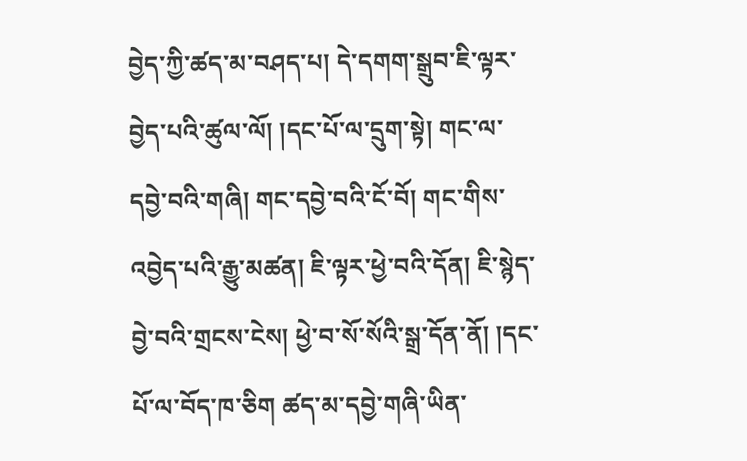བྱེད་ཀྱི་ཚད་མ་བཤད་པ། དེ་དགག་སྒྲུབ་ཇི་ལྟར་བྱེད་པའི་ཚུལ་ལོ། །དང་པོ་ལ་དྲུག་སྟེ། གང་ལ་དབྱེ་བའི་གཞི། གང་དབྱེ་བའི་ངོ་བོ། གང་གིས་འབྱེད་པའི་རྒྱུ་མཚན། ཇི་ལྟར་ཕྱེ་བའི་དོན། ཇི་སྙེད་བྱེ་བའི་གྲངས་ངེས། ཕྱེ་བ་སོ་སོའི་སྒྲ་དོན་ནོ། །དང་པོ་ལ་བོད་ཁ་ཅིག ཚད་མ་དབྱེ་གཞི་ཡིན་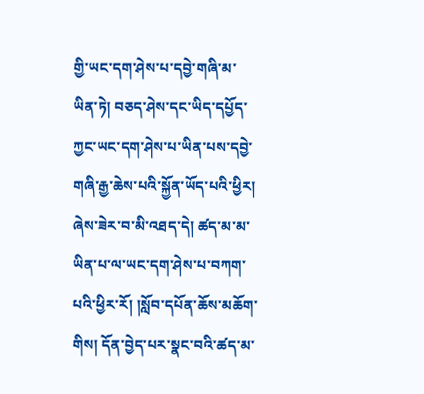གྱི་ཡང་དག་ཤེས་པ་དབྱེ་གཞི་མ་ཡིན་ཏེ། བཅད་ཤེས་དང་ཡིད་དཔྱོད་ཀྱང་ཡང་དག་ཤེས་པ་ཡིན་པས་དབྱེ་གཞི་རྒྱ་ཆེས་པའི་སྐྱོན་ཡོད་པའི་ཕྱིར། ཞེས་ཟེར་བ་མི་འཐད་དེ། ཚད་མ་མ་ཡིན་པ་ལ་ཡང་དག་ཤེས་པ་བཀག་པའི་ཕྱིར་རོ། །སློབ་དཔོན་ཆོས་མཆོག་གིས། དོན་བྱེད་པར་སྣང་བའི་ཚད་མ་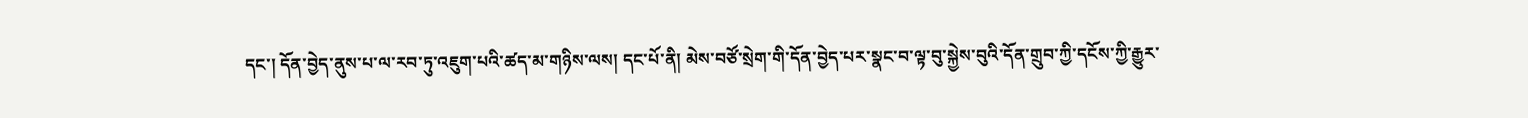དང་། དོན་བྱེད་ནུས་པ་ལ་རབ་ཏུ་འཇུག་པའི་ཚད་མ་གཉིས་ལས། དང་པོ་ནི། མེས་བཙོ་སྲེག་གི་དོན་བྱེད་པར་སྣང་བ་ལྟ་བུ་སྐྱེས་བུའི་དོན་གྲུབ་ཀྱི་དངོས་ཀྱི་རྒྱུར་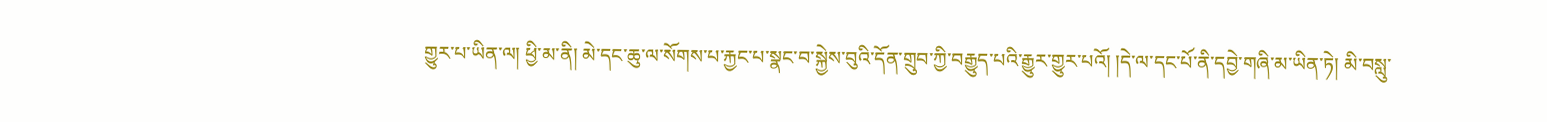གྱུར་པ་ཡིན་ལ། ཕྱི་མ་ནི། མེ་དང་ཆུ་ལ་སོགས་པ་རྐྱང་པ་སྣང་བ་སྐྱེས་བུའི་དོན་གྲུབ་ཀྱི་བརྒྱུད་པའི་རྒྱུར་གྱུར་པའོ། །དེ་ལ་དང་པོ་ནི་དབྱེ་གཞི་མ་ཡིན་ཏེ། མི་བསླུ་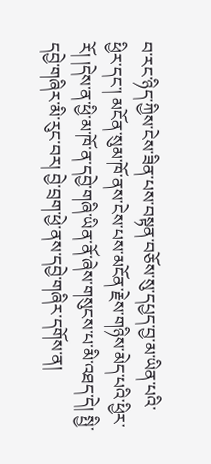བ་རང་ཉིད་ཀྱིས་ངེས་ཟིན་པས་བསྟན་བཅོས་སུ་དཔྱད་བྱ་མ་ཡིན་པའི་ཕྱིར་དང་། མངོན་སུམ་ཁོ་ནས་ངེས་པས་མངོན་རྗེས་གཉིས་མེད་པའི་ཕྱིར་རོ། །དེས་ན་ཕྱི་མ་ཁོ་ན་དབྱེ་གཞི་ཡིན་ནོ་ཞེས་གསུངས་པ་མི་འཐད་དེ། སྤྱི་དབྱེ་གཞིར་མི་རུང་བར། བྱེ་བྲག་ཕྱེ་ནས་དབྱེ་གཞིར་དགོས་ན།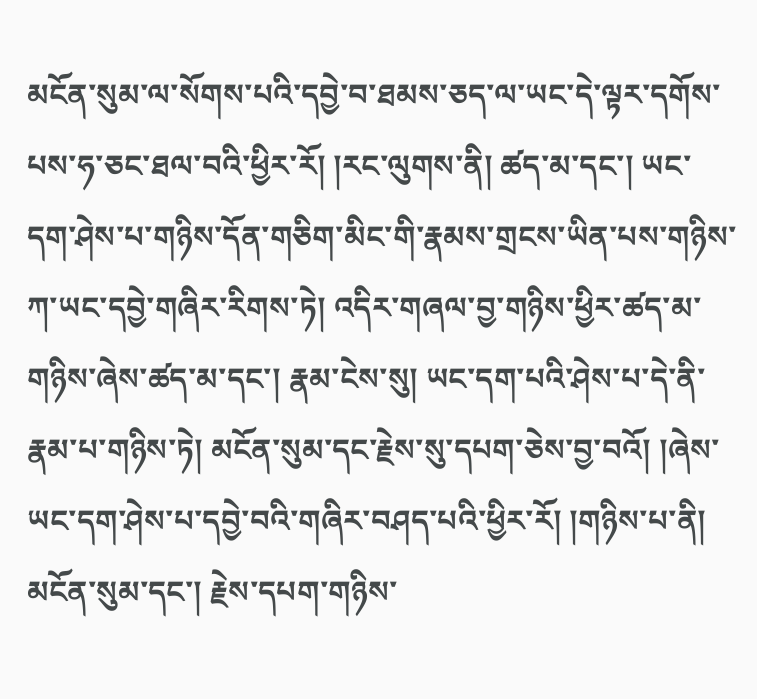མངོན་སུམ་ལ་སོགས་པའི་དབྱེ་བ་ཐམས་ཅད་ལ་ཡང་དེ་ལྟར་དགོས་པས་ཧ་ཅང་ཐལ་བའི་ཕྱིར་རོ། །རང་ལུགས་ནི། ཚད་མ་དང་། ཡང་དག་ཤེས་པ་གཉིས་དོན་གཅིག་མིང་གི་རྣམས་གྲངས་ཡིན་པས་གཉིས་ཀ་ཡང་དབྱེ་གཞིར་རིགས་ཏེ། འདིར་གཞལ་བྱ་གཉིས་ཕྱིར་ཚད་མ་གཉིས་ཞེས་ཚད་མ་དང་། རྣམ་ངེས་སུ། ཡང་དག་པའི་ཤེས་པ་དེ་ནི་རྣམ་པ་གཉིས་ཏེ། མངོན་སུམ་དང་རྗེས་སུ་དཔག་ཅེས་བྱ་བའོ། །ཞེས་ཡང་དག་ཤེས་པ་དབྱེ་བའི་གཞིར་བཤད་པའི་ཕྱིར་རོ། །གཉིས་པ་ནི། མངོན་སུམ་དང་། རྗེས་དཔག་གཉིས་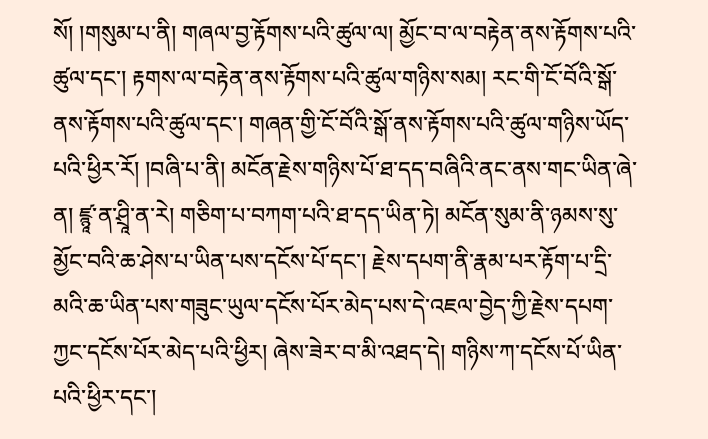སོ། །གསུམ་པ་ནི། གཞལ་བྱ་རྟོགས་པའི་ཚུལ་ལ། མྱོང་བ་ལ་བརྟེན་ནས་རྟོགས་པའི་ཚུལ་དང་། རྟགས་ལ་བརྟེན་ནས་རྟོགས་པའི་ཚུལ་གཉིས་སམ། རང་གི་ངོ་བོའི་སྒོ་ནས་རྟོགས་པའི་ཚུལ་དང་། གཞན་གྱི་ངོ་བོའི་སྒོ་ནས་རྟོགས་པའི་ཚུལ་གཉིས་ཡོད་པའི་ཕྱིར་རོ། །བཞི་པ་ནི། མངོན་རྗེས་གཉིས་པོ་ཐ་དད་བཞིའི་ནང་ནས་གང་ཡིན་ཞེ་ན། ཛྙཱ་ན་ཤྲཱི་ན་རེ། གཅིག་པ་བཀག་པའི་ཐ་དད་ཡིན་ཏེ། མངོན་སུམ་ནི་ཉམས་སུ་མྱོང་བའི་ཆ་ཤེས་པ་ཡིན་པས་དངོས་པོ་དང་། རྗེས་དཔག་ནི་རྣམ་པར་རྟོག་པ་དྲི་མའི་ཆ་ཡིན་པས་གཟུང་ཡུལ་དངོས་པོར་མེད་པས་དེ་འཇལ་བྱེད་ཀྱི་རྗེས་དཔག་ཀྱང་དངོས་པོར་མེད་པའི་ཕྱིར། ཞེས་ཟེར་བ་མི་འཐད་དེ། གཉིས་ཀ་དངོས་པོ་ཡིན་པའི་ཕྱིར་དང་།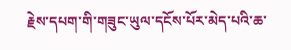རྗེས་དཔག་གི་གཟུང་ཡུལ་དངོས་པོར་མེད་པའི་ཆ་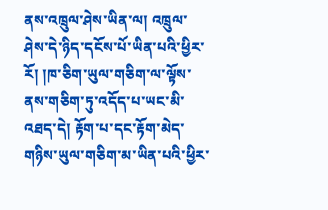ནས་འཁྲུལ་ཤེས་ཡིན་ལ། འཁྲུལ་ཤེས་དེ་ཉིད་དངོས་པོ་ཡིན་པའི་ཕྱིར་རོ། །ཁ་ཅིག་ཡུལ་གཅིག་ལ་ལྟོས་ནས་གཅིག་ཏུ་འདོད་པ་ཡང་མི་འཐད་དེ། རྟོག་པ་དང་རྟོག་མེད་གཉིས་ཡུལ་གཅིག་མ་ཡིན་པའི་ཕྱིར་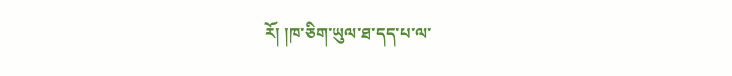རོ། །ཁ་ཅིག་ཡུལ་ཐ་དད་པ་ལ་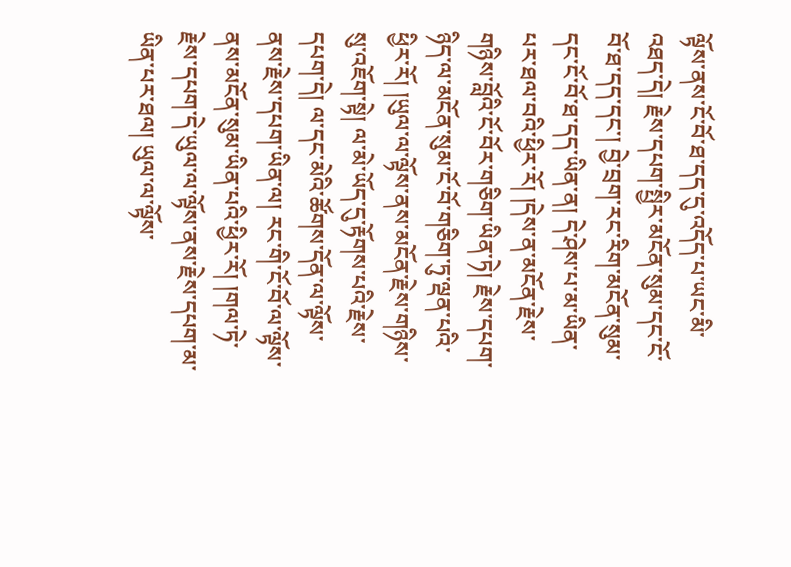ལྟོས་ནས་ངོ་བོ་ཐ་དད་དུ་འདོད་པ་ཡང་མི་འཐད་དེ། རྗེས་དཔག་སྤྱིར་མངོན་སུམ་དང་ངོ་བོ་ཐ་དད་དང་། བྱེ་བྲག་རང་རིག་མངོན་སུམ་དང་ངོ་བོ་ཐ་དད་ཡིན་ན། དེ་ཤེས་པ་མ་ཡིན་པར་ཐལ་བའི་ཕྱིར་རོ། །དེས་ན་མངོན་རྗེས་གཉིས་བློའི་ངོ་བོར་གཅིག་ཡིན་ཏེ། རྗེས་དཔག་ཉིད་ལ་མངོན་སུམ་ངོ་བོ་གཅིག་ཏུ་ལྡན་པའི་ཕྱིར་རོ། །ཡུལ་ལ་ལྟོས་ནས་མངོན་རྗེས་གཉིས་སུ་འཇོག་སྟེ། ལ་མེ་ཡོད་དུ་རྟོགས་པའི་རྗེས་དཔག་དེ། ལ་དང་མེའི་ཚོགས་དོན་ལ་ལྟོས་ནས་རྗེས་དཔག་ཡིན་ལ། རང་གི་ངོ་བོ་ལ་ལྟོས་ནས་མངོན་སུམ་ཡིན་པའི་ཕྱིར་རོ། །གལ་ཏེ་རྗེས་དཔག་དེ་ཡུལ་ལ་ལྟོས་ནས་རྗེས་དཔག་མ་ཡིན་པར་ཐལ། ཡུལ་ལ་ལྟོས་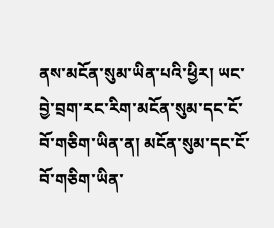ནས་མངོན་སུམ་ཡིན་པའི་ཕྱིར། ཡང་བྱེ་བྲག་རང་རིག་མངོན་སུམ་དང་ངོ་བོ་གཅིག་ཡིན་ན། མངོན་སུམ་དང་ངོ་བོ་གཅིག་ཡིན་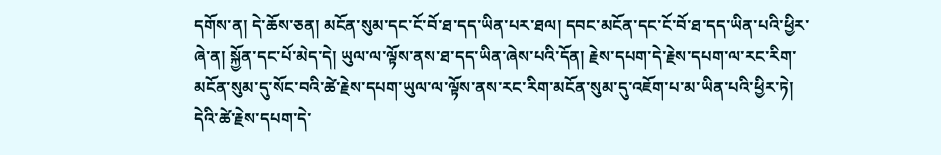དགོས་ན། དེ་ཆོས་ཅན། མངོན་སུམ་དང་ངོ་བོ་ཐ་དད་ཡིན་པར་ཐལ། དབང་མངོན་དང་ངོ་བོ་ཐ་དད་ཡིན་པའི་ཕྱིར་ཞེ་ན། སྐྱོན་དང་པོ་མེད་དེ། ཡུལ་ལ་ལྟོས་ནས་ཐ་དད་ཡིན་ཞེས་པའི་དོན། རྗེས་དཔག་དེ་རྗེས་དཔག་ལ་རང་རིག་མངོན་སུམ་དུ་སོང་བའི་ཚེ་རྗེས་དཔག་ཡུལ་ལ་ལྟོས་ནས་རང་རིག་མངོན་སུམ་དུ་འཇོག་པ་མ་ཡིན་པའི་ཕྱིར་ཏེ། དེའི་ཚེ་རྗེས་དཔག་དེ་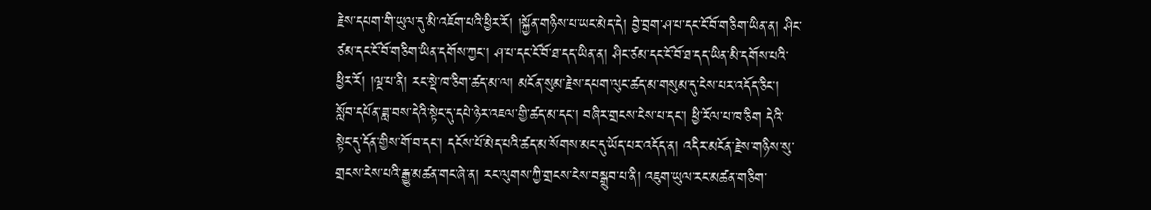རྗེས་དཔག་གི་ཡུལ་དུ་མི་འཇོག་པའི་ཕྱིར་རོ། །སྐྱོན་གཉིས་པ་ཡང་མེད་དེ། བྱེ་བྲག་ཤ་པ་དང་ངོ་བོ་གཅིག་ཡིན་ན། ཤིང་ཙམ་དང་ངོ་བོ་གཅིག་ཡིན་དགོས་ཀྱང་། ཤ་པ་དང་ངོ་བོ་ཐ་དད་ཡིན་ན། ཤིང་ཙམ་དང་ངོ་བོ་ཐ་དད་ཡིན་མི་དགོས་པའི་ཕྱིར་རོ། །ལྔ་པ་ནི། རང་སྡེ་ཁ་ཅིག་ཚད་མ་ལ། མངོན་སུམ་རྗེས་དཔག་ལུང་ཚད་མ་གསུམ་དུ་ངེས་པར་འདོད་ཅིང་། སློབ་དཔོན་ཟླ་བས་དེའི་སྟེང་དུ་དཔེ་ཉེར་འཇལ་གྱི་ཚད་མ་དང་། བཞིར་གྲངས་ངེས་པ་དང་། ཕྱི་རོལ་པ་ཁ་ཅིག དེའི་སྟེང་དུ་དོན་གྱིས་གོ་བ་དང་། དངོས་པོ་མེད་པའི་ཚད་མ་སོགས་མང་དུ་ཡོད་པར་འདོད་ན། འདིར་མངོན་རྗེས་གཉིས་སུ་གྲངས་ངེས་པའི་རྒྱུ་མཚན་གང་ཞེ་ན། རང་ལུགས་ཀྱི་གྲངས་ངེས་བསྒྲུབ་པ་ནི། འཇུག་ཡུལ་རང་མཚན་གཅིག་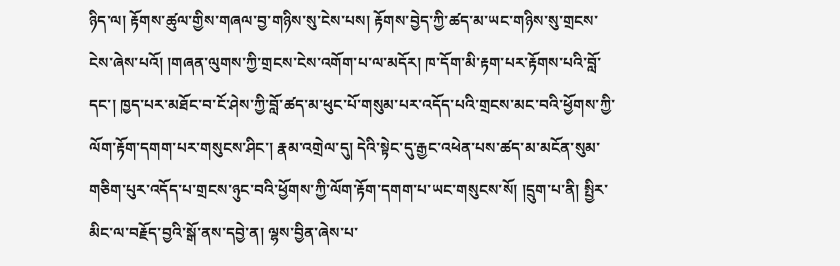ཉིད་ལ། རྟོགས་ཚུལ་གྱིས་གཞལ་བྱ་གཉིས་སུ་ངེས་པས། རྟོགས་བྱེད་ཀྱི་ཚད་མ་ཡང་གཉིས་སུ་གྲངས་ངེས་ཞེས་པའོ། །གཞན་ལུགས་ཀྱི་གྲངས་ངེས་འགོག་པ་ལ་མདོར། ཁ་དོག་མི་རྟག་པར་རྟོགས་པའི་བློ་དང་། ཁྱད་པར་མཐོང་བ་ངོ་ཤེས་ཀྱི་བློ་ཚད་མ་ཕུང་པོ་གསུམ་པར་འདོད་པའི་གྲངས་མང་བའི་ཕྱོགས་ཀྱི་ལོག་རྟོག་དགག་པར་གསུངས་ཤིང་། རྣམ་འགྲེལ་དུ། དེའི་སྟེང་དུ་རྒྱང་འཕེན་པས་ཚད་མ་མངོན་སུམ་གཅིག་པུར་འདོད་པ་གྲངས་ཉུང་བའི་ཕྱོགས་ཀྱི་ལོག་རྟོག་དགག་པ་ཡང་གསུངས་སོ། །དྲུག་པ་ནི། སྤྱིར་མིང་ལ་བརྗོད་བྱའི་སྒོ་ནས་དབྱེ་ན། ལྷས་བྱིན་ཞེས་པ་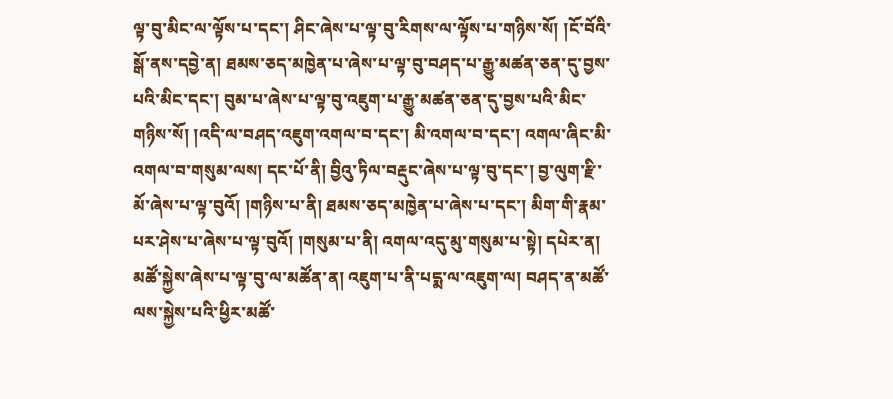ལྟ་བུ་མིང་ལ་ལྟོས་པ་དང་། ཤིང་ཞེས་པ་ལྟ་བུ་རིགས་ལ་ལྟོས་པ་གཉིས་སོ། །ངོ་བོའི་སྒོ་ནས་དབྱེ་ན། ཐམས་ཅད་མཁྱེན་པ་ཞེས་པ་ལྟ་བུ་བཤད་པ་རྒྱུ་མཚན་ཅན་དུ་བྱས་པའི་མིང་དང་། བུམ་པ་ཞེས་པ་ལྟ་བུ་འཇུག་པ་རྒྱུ་མཚན་ཅན་དུ་བྱས་པའི་མིང་གཉིས་སོ། །འདི་ལ་བཤད་འཇུག་འགལ་བ་དང་། མི་འགལ་བ་དང་། འགལ་ཞིང་མི་འགལ་བ་གསུམ་ལས། དང་པོ་ནི། བྱིའུ་ཏིལ་བརྡུང་ཞེས་པ་ལྟ་བུ་དང་། བྱ་ལུག་རྫི་མོ་ཞེས་པ་ལྟ་བུའོ། །གཉིས་པ་ནི། ཐམས་ཅད་མཁྱེན་པ་ཞེས་པ་དང་། མིག་གི་རྣམ་པར་ཤེས་པ་ཞེས་པ་ལྟ་བུའོ། །གསུམ་པ་ནི། འགལ་འདུ་མུ་གསུམ་པ་སྟེ། དཔེར་ན། མཚོ་སྐྱེས་ཞེས་པ་ལྟ་བུ་ལ་མཚོན་ན། འཇུག་པ་ནི་པདྨ་ལ་འཇུག་ལ། བཤད་ན་མཚོ་ལས་སྐྱེས་པའི་ཕྱིར་མཚོ་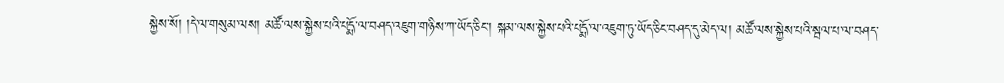སྐྱེས་སོ། །དེ་ལ་གསུམ་ལས། མཚོ་ལས་སྐྱེས་པའི་པདྨོ་ལ་བཤད་འཇུག་གཉིས་ཀ་ཡོད་ཅིང་། སྐམ་ལས་སྐྱེས་པའི་པདྨོ་ལ་འཇུག་ཏུ་ཡོད་ཅིང་བཤད་དུ་མེད་ལ། མཚོ་ལས་སྐྱེས་པའི་སྦལ་པ་ལ་བཤད་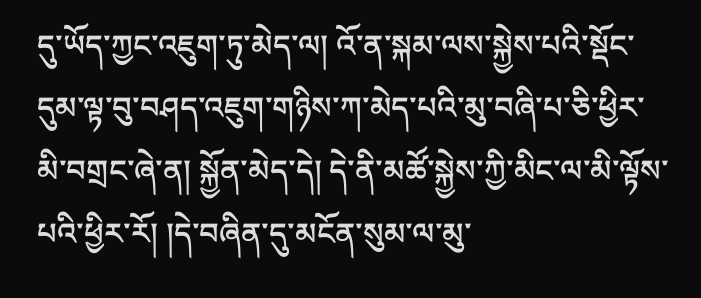དུ་ཡོད་ཀྱང་འཇུག་ཏུ་མེད་ལ། འོ་ན་སྐམ་ལས་སྐྱེས་པའི་སྡོང་དུམ་ལྟ་བུ་བཤད་འཇུག་གཉིས་ཀ་མེད་པའི་མུ་བཞི་པ་ཅི་ཕྱིར་མི་བགྲང་ཞེ་ན། སྐྱོན་མེད་དེ། དེ་ནི་མཚོ་སྐྱེས་ཀྱི་མིང་ལ་མི་ལྟོས་པའི་ཕྱིར་རོ། །དེ་བཞིན་དུ་མངོན་སུམ་ལ་མུ་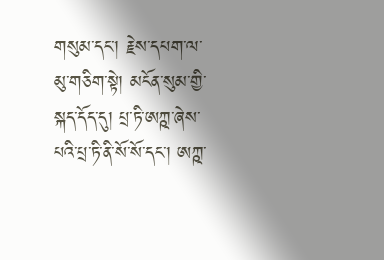གསུམ་དང་། རྗེས་དཔག་ལ་མུ་གཅིག་སྟེ། མངོན་སུམ་གྱི་སྐད་དོད་དུ། པྲ་ཏི་ཨཀྵ་ཞེས་པའི་པྲ་ཏི་ནི་སོ་སོ་དང་། ཨཀྵ་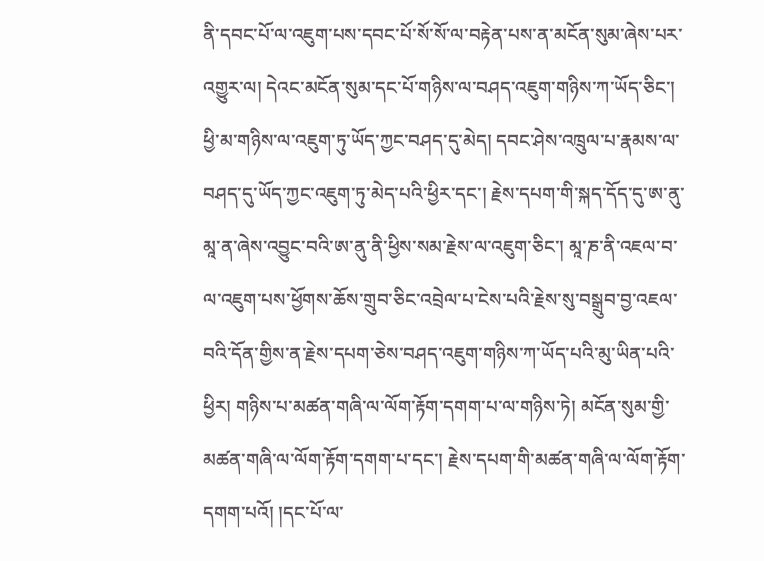ནི་དབང་པོ་ལ་འཇུག་པས་དབང་པོ་སོ་སོ་ལ་བརྟེན་པས་ན་མངོན་སུམ་ཞེས་པར་འགྱུར་ལ། དེའང་མངོན་སུམ་དང་པོ་གཉིས་ལ་བཤད་འཇུག་གཉིས་ཀ་ཡོད་ཅིང་། ཕྱི་མ་གཉིས་ལ་འཇུག་ཏུ་ཡོད་ཀྱང་བཤད་དུ་མེད། དབང་ཤེས་འཁྲུལ་པ་རྣམས་ལ་བཤད་དུ་ཡོད་ཀྱང་འཇུག་ཏུ་མེད་པའི་ཕྱིར་དང་། རྗེས་དཔག་གི་སྐད་དོད་དུ་ཨ་ནུ་མཱ་ན་ཞེས་འབྱུང་བའི་ཨ་ནུ་ནི་ཕྱིས་སམ་རྗེས་ལ་འཇུག་ཅིང་། མཱ་ཎ་ནི་འཇལ་བ་ལ་འཇུག་པས་ཕྱོགས་ཆོས་གྲུབ་ཅིང་འབྲེལ་པ་ངེས་པའི་རྗེས་སུ་བསྒྲུབ་བྱ་འཇལ་བའི་དོན་གྱིས་ན་རྗེས་དཔག་ཅེས་བཤད་འཇུག་གཉིས་ཀ་ཡོད་པའི་མུ་ཡིན་པའི་ཕྱིར། གཉིས་པ་མཚན་གཞི་ལ་ལོག་རྟོག་དགག་པ་ལ་གཉིས་ཏེ། མངོན་སུམ་གྱི་མཚན་གཞི་ལ་ལོག་རྟོག་དགག་པ་དང་། རྗེས་དཔག་གི་མཚན་གཞི་ལ་ལོག་རྟོག་དགག་པའོ། །དང་པོ་ལ་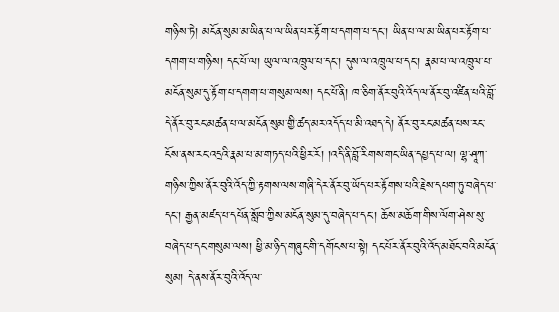གཉིས་ཏེ། མངོན་སུམ་མ་ཡིན་པ་ལ་ཡིན་པར་རྟོག་པ་དགག་པ་དང་། ཡིན་པ་ལ་མ་ཡིན་པར་རྟོག་པ་དགག་པ་གཉིས། དང་པོ་ལ། ཡུལ་ལ་འཁྲུལ་པ་དང་། དུས་ལ་འཁྲུལ་པ་དང་། རྣམ་པ་ལ་འཁྲུལ་པ་མངོན་སུམ་དུ་རྟོག་པ་དགག་པ་གསུམ་ལས། དང་པོ་ནི། ཁ་ཅིག་ནོར་བུའི་འོད་ལ་ནོར་བུ་འཛིན་པའི་བློ་དེ་ནོར་བུ་རང་མཚན་པ་ལ་མངོན་སུམ་གྱི་ཚད་མར་འདོད་པ་མི་འཐད་དེ། ནོར་བུ་རང་མཚན་པས་རང་ངོས་ནས་རང་འདྲའི་རྣམ་པ་མ་གཏད་པའི་ཕྱིར་རོ། །འདི་ནི་བློ་རིགས་གང་ཡིན་དཔྱད་པ་ལ། ལྷ་ཤཱཀ་གཉིས་ཀྱིས་ནོར་བུའི་འོད་ཀྱི་རྟགས་ལས་གཞི་དེར་ནོར་བུ་ཡོད་པར་རྟོགས་པའི་རྗེས་དཔག་ཏུ་བཞེད་པ་དང་། རྒྱན་མཛད་པ་དཔོན་སློབ་ཀྱིས་མངོན་སུམ་དུ་བཞེད་པ་དང་། ཆོས་མཆོག་གིས་ལོག་ཤེས་སུ་བཞེད་པ་དང་གསུམ་ལས། ཕྱི་མ་ཉིད་གཞུང་གི་དགོངས་པ་སྟེ། དང་པོར་ནོར་བུའི་འོད་མཐོང་བའི་མངོན་སུམ། དེ་ནས་ནོར་བུའི་འོད་ལ་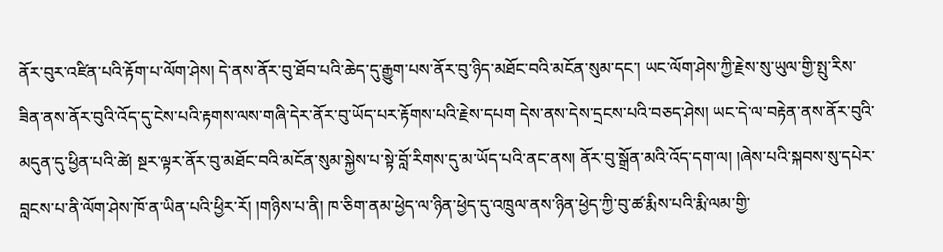ནོར་བུར་འཛིན་པའི་རྟོག་པ་ལོག་ཤེས། དེ་ནས་ནོར་བུ་ཐོབ་པའི་ཆེད་དུ་རྒྱུག་པས་ནོར་བུ་ཉིད་མཐོང་བའི་མངོན་སུམ་དང་། ཡང་ལོག་ཤེས་ཀྱི་རྗེས་སུ་ཡུལ་གྱི་སྤུ་རིས་ཟིན་ནས་ནོར་བུའི་འོད་དུ་ངེས་པའི་རྟགས་ལས་གཞི་དེར་ནོར་བུ་ཡོད་པར་རྟོགས་པའི་རྗེས་དཔག དེས་ནས་དེས་དྲངས་པའི་བཅད་ཤེས། ཡང་དེ་ལ་བརྟེན་ནས་ནོར་བུའི་མདུན་དུ་ཕྱིན་པའི་ཚེ། སྔར་ལྟར་ནོར་བུ་མཐོང་བའི་མངོན་སུམ་སྐྱེས་པ་སྟེ་བློ་རིགས་དུ་མ་ཡོད་པའི་ནང་ནས། ནོར་བུ་སྒྲོན་མའི་འོད་དག་ལ། །ཞེས་པའི་སྐབས་སུ་དཔེར་བླངས་པ་ནི་ལོག་ཤེས་ཁོ་ན་ཡིན་པའི་ཕྱིར་རོ། །གཉིས་པ་ནི། ཁ་ཅིག་ནམ་ཕྱེད་ལ་ཉིན་ཕྱེད་དུ་འཁྲུལ་ནས་ཉིན་ཕྱེད་ཀྱི་བུ་ཚ་རྨིས་པའི་རྨི་ལམ་གྱི་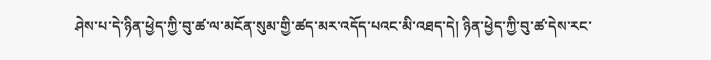ཤེས་པ་དེ་ཉིན་ཕྱེད་ཀྱི་བུ་ཚ་ལ་མངོན་སུམ་གྱི་ཚད་མར་འདོད་པའང་མི་འཐད་དེ། ཉིན་ཕྱེད་ཀྱི་བུ་ཚ་དེས་རང་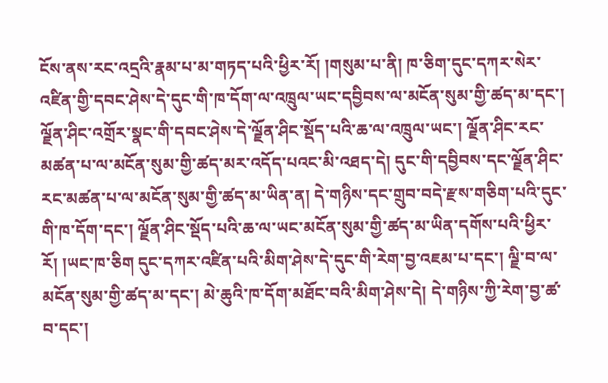ངོས་ནས་རང་འདྲའི་རྣམ་པ་མ་གཏད་པའི་ཕྱིར་རོ། །གསུམ་པ་ནི། ཁ་ཅིག་དུང་དཀར་སེར་འཛིན་གྱི་དབང་ཤེས་དེ་དུང་གི་ཁ་དོག་ལ་འཁྲུལ་ཡང་དབྱིབས་ལ་མངོན་སུམ་གྱི་ཚད་མ་དང་། ལྗོན་ཤིང་འགྲོར་སྣང་གི་དབང་ཤེས་དེ་ལྗོན་ཤིང་སྡོད་པའི་ཆ་ལ་འཁྲུལ་ཡང་། ལྗོན་ཤིང་རང་མཚན་པ་ལ་མངོན་སུམ་གྱི་ཚད་མར་འདོད་པའང་མི་འཐད་དེ། དུང་གི་དབྱིབས་དང་ལྗོན་ཤིང་རང་མཚན་པ་ལ་མངོན་སུམ་གྱི་ཚད་མ་ཡིན་ན། དེ་གཉིས་དང་གྲུབ་བདེ་རྫས་གཅིག་པའི་དུང་གི་ཁ་དོག་དང་། ལྗོན་ཤིང་སྡོད་པའི་ཆ་ལ་ཡང་མངོན་སུམ་གྱི་ཚད་མ་ཡིན་དགོས་པའི་ཕྱིར་རོ། །ཡང་ཁ་ཅིག དུང་དཀར་འཛིན་པའི་མིག་ཤེས་དེ་དུང་གི་རེག་བྱ་འཇམ་པ་དང་། ལྗི་བ་ལ་མངོན་སུམ་གྱི་ཚད་མ་དང་། མེ་ཆུའི་ཁ་དོག་མཐོང་བའི་མིག་ཤེས་དེ། དེ་གཉིས་ཀྱི་རེག་བྱ་ཚ་བ་དང་།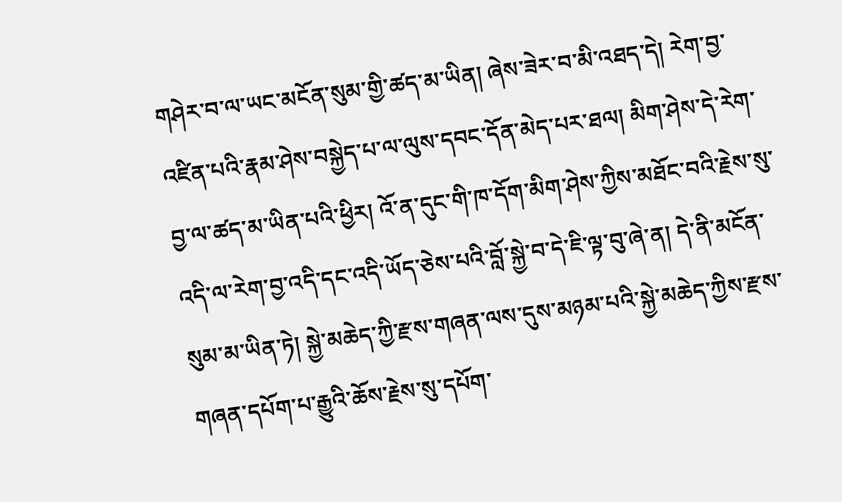གཤེར་བ་ལ་ཡང་མངོན་སུམ་གྱི་ཚད་མ་ཡིན། ཞེས་ཟེར་བ་མི་འཐད་དེ། རེག་བྱ་འཛིན་པའི་རྣམ་ཤེས་བསྐྱེད་པ་ལ་ལུས་དབང་དོན་མེད་པར་ཐལ། མིག་ཤེས་དེ་རེག་བྱ་ལ་ཚད་མ་ཡིན་པའི་ཕྱིར། འོ་ན་དུང་གི་ཁ་དོག་མིག་ཤེས་ཀྱིས་མཐོང་བའི་རྗེས་སུ་འདི་ལ་རེག་བྱ་འདི་དང་འདི་ཡོད་ཅེས་པའི་བློ་སྐྱེ་བ་དེ་ཇི་ལྟ་བུ་ཞེ་ན། དེ་ནི་མངོན་སུམ་མ་ཡིན་ཏེ། སྐྱེ་མཆེད་ཀྱི་རྫས་གཞན་ལས་དུས་མཉམ་པའི་སྐྱེ་མཆེད་ཀྱིས་རྫས་གཞན་དཔོག་པ་རྒྱུའི་ཆོས་རྗེས་སུ་དཔོག་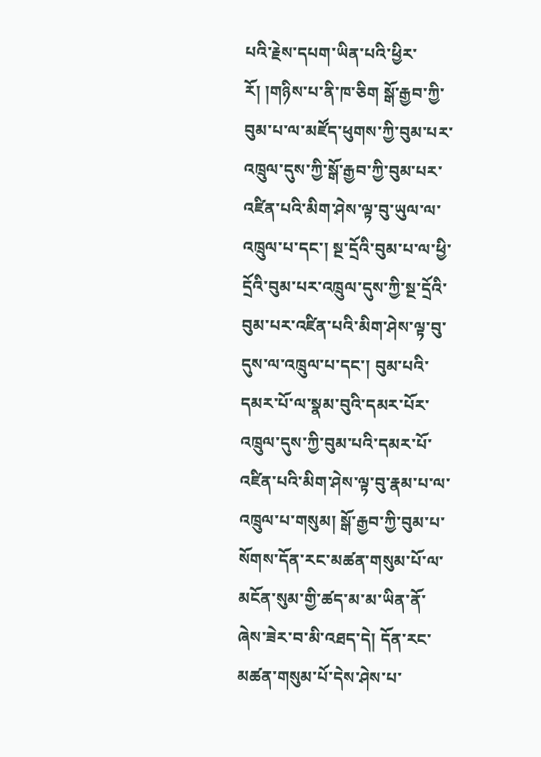པའི་རྗེས་དཔག་ཡིན་པའི་ཕྱིར་རོ། །གཉིས་པ་ནི་ཁ་ཅིག སྒོ་རྒྱབ་ཀྱི་བུམ་པ་ལ་མཛོད་ཕུགས་ཀྱི་བུམ་པར་འཁྲུལ་དུས་ཀྱི་སྒོ་རྒྱབ་ཀྱི་བུམ་པར་འཛིན་པའི་མིག་ཤེས་ལྟ་བུ་ཡུལ་ལ་འཁྲུལ་པ་དང་། སྔ་དྲོའི་བུམ་པ་ལ་ཕྱི་དྲོའི་བུམ་པར་འཁྲུལ་དུས་ཀྱི་སྔ་དྲོའི་བུམ་པར་འཛིན་པའི་མིག་ཤེས་ལྟ་བུ་དུས་ལ་འཁྲུལ་པ་དང་། བུམ་པའི་དམར་པོ་ལ་སྣམ་བུའི་དམར་པོར་འཁྲུལ་དུས་ཀྱི་བུམ་པའི་དམར་པོ་འཛིན་པའི་མིག་ཤེས་ལྟ་བུ་རྣམ་པ་ལ་འཁྲུལ་པ་གསུམ། སྒོ་རྒྱབ་ཀྱི་བུམ་པ་སོགས་དོན་རང་མཚན་གསུམ་པོ་ལ་མངོན་སུམ་གྱི་ཚད་མ་མ་ཡིན་ནོ་ཞེས་ཟེར་བ་མི་འཐད་དེ། དོན་རང་མཚན་གསུམ་པོ་དེས་ཤེས་པ་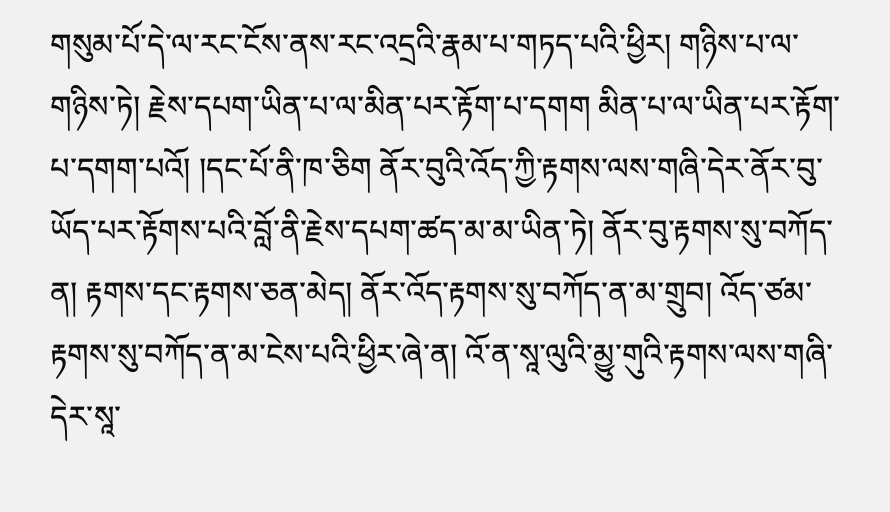གསུམ་པོ་དེ་ལ་རང་ངོས་ནས་རང་འདྲའི་རྣམ་པ་གཏད་པའི་ཕྱིར། གཉིས་པ་ལ་གཉིས་ཏེ། རྗེས་དཔག་ཡིན་པ་ལ་མིན་པར་རྟོག་པ་དགག མིན་པ་ལ་ཡིན་པར་རྟོག་པ་དགག་པའོ། །དང་པོ་ནི་ཁ་ཅིག ནོར་བུའི་འོད་ཀྱི་རྟགས་ལས་གཞི་དེར་ནོར་བུ་ཡོད་པར་རྟོགས་པའི་བློ་ནི་རྗེས་དཔག་ཚད་མ་མ་ཡིན་ཏེ། ནོར་བུ་རྟགས་སུ་བཀོད་ན། རྟགས་དང་རྟགས་ཅན་མེད། ནོར་འོད་རྟགས་སུ་བཀོད་ན་མ་གྲུབ། འོད་ཙམ་རྟགས་སུ་བཀོད་ན་མ་ངེས་པའི་ཕྱིར་ཞེ་ན། འོ་ན་སཱ་ལུའི་མྱུ་གུའི་རྟགས་ལས་གཞི་དེར་སཱ་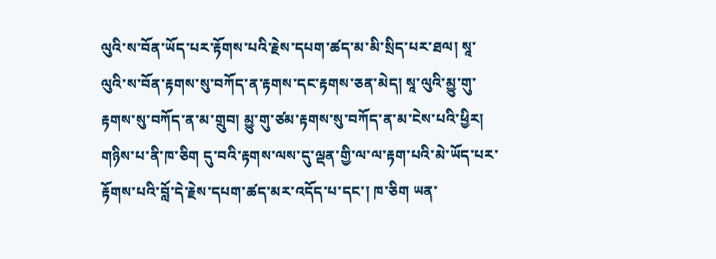ལུའི་ས་བོན་ཡོད་པར་རྟོགས་པའི་རྗེས་དཔག་ཚད་མ་མི་སྲིད་པར་ཐལ། སཱ་ལུའི་ས་བོན་རྟགས་སུ་བཀོད་ན་རྟགས་དང་རྟགས་ཅན་མེད། སཱ་ལུའི་མྱུ་གུ་རྟགས་སུ་བཀོད་ན་མ་གྲུབ། མྱུ་གུ་ཙམ་རྟགས་སུ་བཀོད་ན་མ་ངེས་པའི་ཕྱིར། གཉིས་པ་ནི་ཁ་ཅིག དུ་བའི་རྟགས་ལས་དུ་ལྡན་གྱི་ལ་ལ་རྟག་པའི་མེ་ཡོད་པར་རྟོགས་པའི་བློ་དེ་རྗེས་དཔག་ཚད་མར་འདོད་པ་དང་། ཁ་ཅིག ཡན་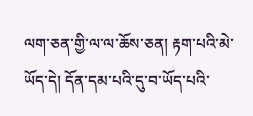ལག་ཅན་གྱི་ལ་ལ་ཆོས་ཅན། རྟག་པའི་མེ་ཡོད་དེ། དོན་དམ་པའི་དུ་བ་ཡོད་པའི་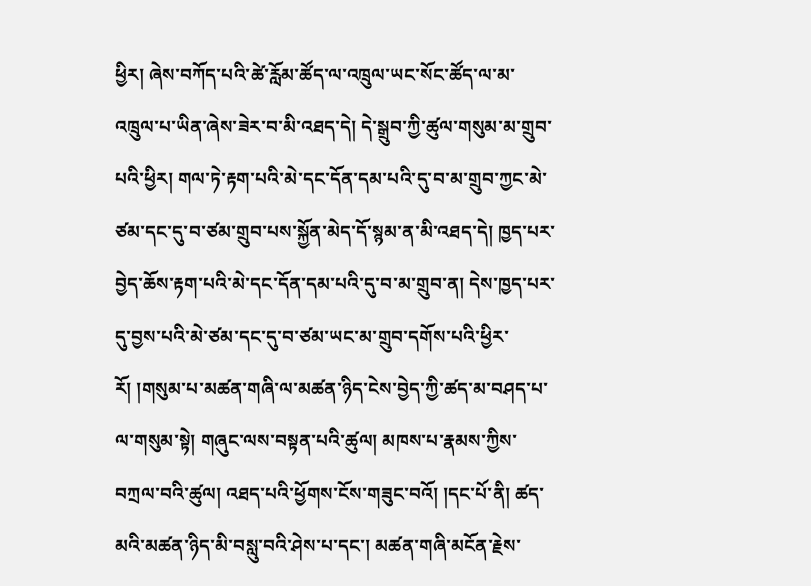ཕྱིར། ཞེས་བཀོད་པའི་ཚེ་རློམ་ཚོད་ལ་འཁྲུལ་ཡང་སོང་ཚོད་ལ་མ་འཁྲུལ་པ་ཡིན་ཞེས་ཟེར་བ་མི་འཐད་དེ། དེ་སྒྲུབ་ཀྱི་ཚུལ་གསུམ་མ་གྲུབ་པའི་ཕྱིར། གལ་ཏེ་རྟག་པའི་མེ་དང་དོན་དམ་པའི་དུ་བ་མ་གྲུབ་ཀྱང་མེ་ཙམ་དང་དུ་བ་ཙམ་གྲུབ་པས་སྐྱོན་མེད་དོ་སྙམ་ན་མི་འཐད་དེ། ཁྱད་པར་བྱེད་ཆོས་རྟག་པའི་མེ་དང་དོན་དམ་པའི་དུ་བ་མ་གྲུབ་ན། དེས་ཁྱད་པར་དུ་བྱས་པའི་མེ་ཙམ་དང་དུ་བ་ཙམ་ཡང་མ་གྲུབ་དགོས་པའི་ཕྱིར་རོ། །གསུམ་པ་མཚན་གཞི་ལ་མཚན་ཉིད་ངེས་བྱེད་ཀྱི་ཚད་མ་བཤད་པ་ལ་གསུམ་སྟེ། གཞུང་ལས་བསྟན་པའི་ཚུལ། མཁས་པ་རྣམས་ཀྱིས་བཀྲལ་བའི་ཚུལ། འཐད་པའི་ཕྱོགས་ངོས་གཟུང་བའོ། །དང་པོ་ནི། ཚད་མའི་མཚན་ཉིད་མི་བསླུ་བའི་ཤེས་པ་དང་། མཚན་གཞི་མངོན་རྗེས་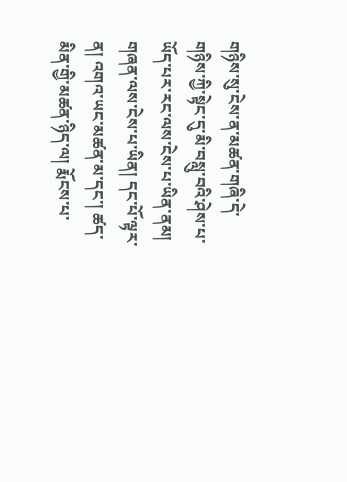གཉིས་སུ་ངེས་ན་མཚན་གཞི་དེ་གཉིས་ཀྱི་སྟེང་དུ་མི་བསླུ་བའི་ཤེས་པ་ཡོད་པར་རང་ལས་ངེས་པ་ཡིན་ནམ། གཞན་ལས་ངེས་པ་ཡིན། དང་པོ་ལྟར་ན། འགའ་ཡང་མཚན་མ་དང་། ཚད་མིན་གྱི་མཚན་ཉིད་ལ། རྨོངས་པ་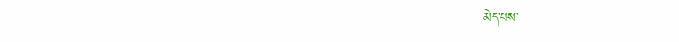མེད་པས་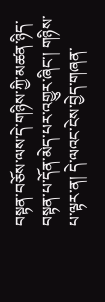བསྟན་བཅོས་ལས་དེ་གཉིས་ཀྱི་མཚན་ཉིད་བསྟན་པ་དོན་མེད་པར་འགྱུར་ཞིང་། གཉིས་པ་ལྟར་ན། དེ་ལའང་ངེས་བྱེད་གཞན་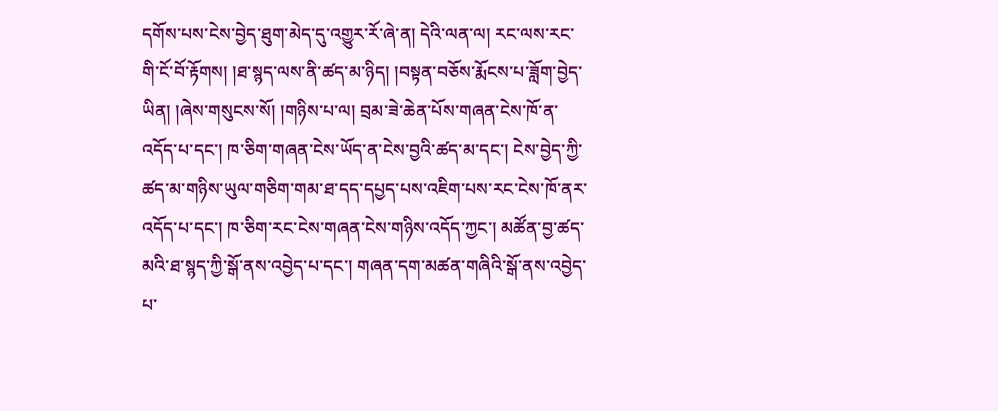དགོས་པས་ངེས་བྱེད་ཐུག་མེད་དུ་འགྱུར་རོ་ཞེ་ན། དེའི་ལན་ལ། རང་ལས་རང་གི་ངོ་བོ་རྟོགས། །ཐ་སྙད་ལས་ནི་ཚད་མ་ཉིད། །བསྟན་བཅོས་རྨོངས་པ་ཟློག་བྱེད་ཡིན། །ཞེས་གསུངས་སོ། །གཉིས་པ་ལ། བྲམ་ཟེ་ཆེན་པོས་གཞན་ངེས་ཁོ་ན་འདོད་པ་དང་། ཁ་ཅིག་གཞན་ངེས་ཡོད་ན་ངེས་བྱའི་ཚད་མ་དང་། ངེས་བྱེད་ཀྱི་ཚད་མ་གཉིས་ཡུལ་གཅིག་གམ་ཐ་དད་དཔྱད་པས་འཇིག་པས་རང་ངེས་ཁོ་ནར་འདོད་པ་དང་། ཁ་ཅིག་རང་ངེས་གཞན་ངེས་གཉིས་འདོད་ཀྱང་། མཚོན་བྱ་ཚད་མའི་ཐ་སྙད་ཀྱི་སྒོ་ནས་འབྱེད་པ་དང་། གཞན་དག་མཚན་གཞིའི་སྒོ་ནས་འབྱེད་པ་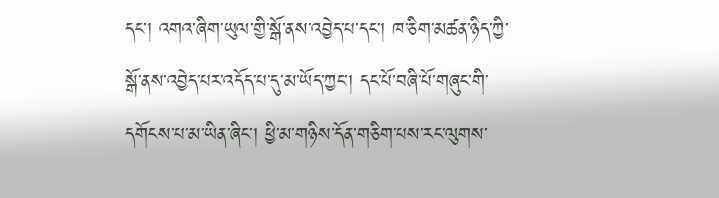དང་། འགའ་ཞིག་ཡུལ་གྱི་སྒོ་ནས་འབྱེད་པ་དང་། ཁ་ཅིག་མཚན་ཉིད་ཀྱི་སྒོ་ནས་འབྱེད་པར་འདོད་པ་དུ་མ་ཡོད་ཀྱང་། དང་པོ་བཞི་པོ་གཞུང་གི་དགོངས་པ་མ་ཡིན་ཞིང་། ཕྱི་མ་གཉིས་དོན་གཅིག་པས་རང་ལུགས་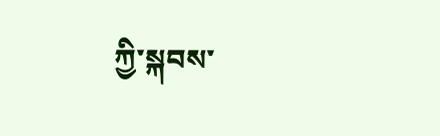ཀྱི་སྐབས་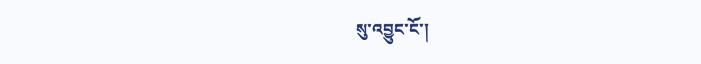སུ་འབྱུང་ངོ་།